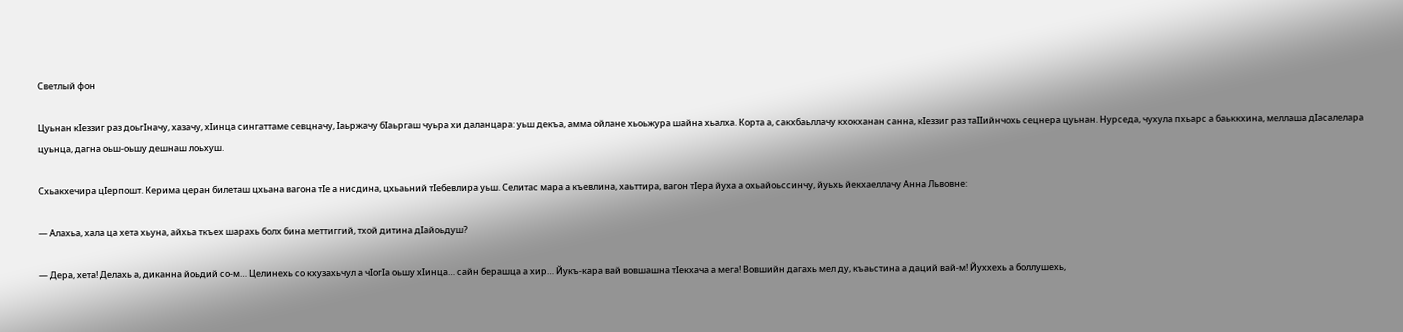Светлый фон

Цуьнан кIеззиг раз доьгIначу, хазачу, хIинца сингаттаме севцначу, Iаьржачу бIаьргаш чуьра хи даланцара: уьш декъа, амма ойлане хьоьжура шайна хьалха. Корта а, сакхбаьллачу кхокханан санна, кIеззиг раз таIIийнчохь сецнера цуьнан. Нурседа, чухула пхьарс а баьккхина, меллаша дIасалелара цуьнца, дагна оьш-оьшу дешнаш лоьхуш.

Схьакхечира цIерпошт. Керима церан билеташ цхьана вагона тIе а нисдина, цхьаьний тIебевлира уьш. Селитас мара а къевлина, хаьттира, вагон тIера йуха а охьайоьссинчу, йуьхь йекхаеллачу Анна Львовне:

— Алахьа, хала ца хета хьуна, айхьа ткъех шарахь болх бина меттиггий, тхой дитина дIайоьдуш?

— Дера, хета! Делахь а, диканна йоьдий со-м… Целинехь со кхузахьчул а чIогIа оьшу хIинца… сайн берашца а хир… Йукъ-кара вай вовшашна тIекхача а мега! Вовшийн дагахь мел ду, къаьстина а даций вай-м! Йуххехь а боллушехь,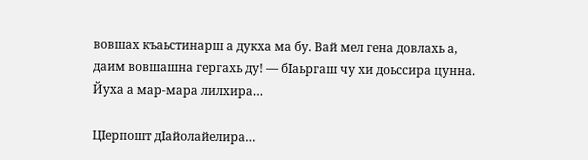вовшах къаьстинарш а дукха ма бу. Вай мел гена довлахь а, даим вовшашна гергахь ду! — бIаьргаш чу хи доьссира цунна. Йуха а мар-мара лилхира…

ЦIерпошт дIайолайелира…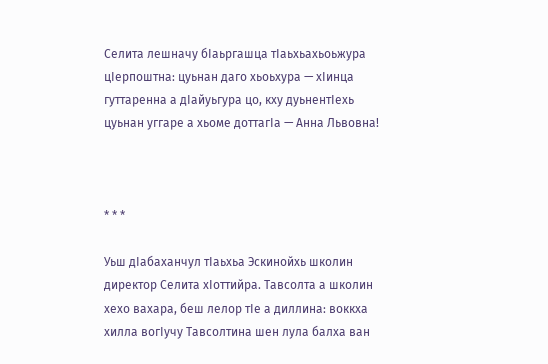Селита лешначу бIаьргашца тIаьхьахьоьжура цIерпоштна: цуьнан даго хьоьхура — хIинца гуттаренна а дIайуьгура цо, кху дуьнентIехь цуьнан уггаре а хьоме доттагIа — Анна Львовна!



* * *

Уьш дIабаханчул тIаьхьа Эскинойхь школин директор Селита хIоттийра. Тавсолта а школин хехо вахара, беш лелор тIе а диллина: воккха хилла вогIучу Тавсолтина шен лула балха ван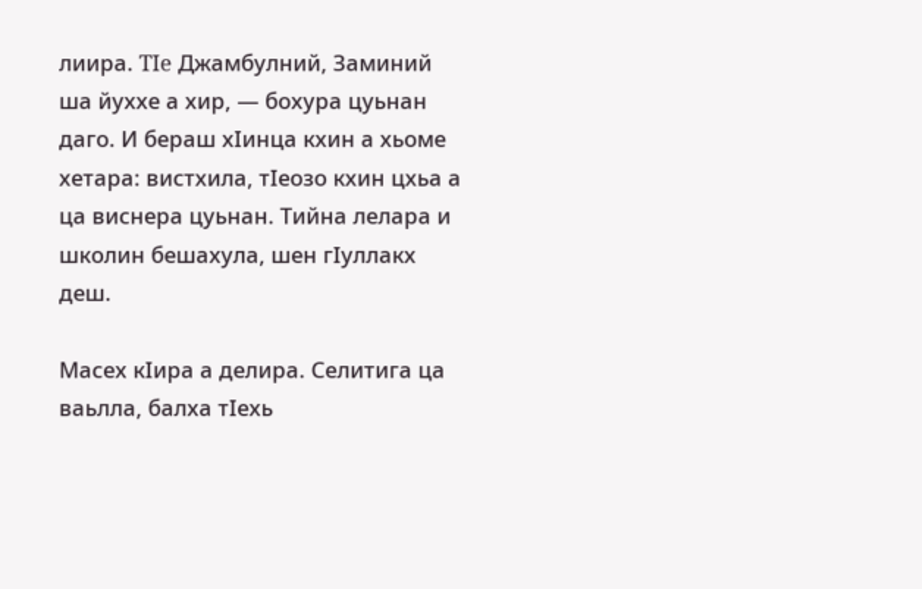лиира. TIe Джамбулний, Заминий ша йуххе а хир, — бохура цуьнан даго. И бераш хIинца кхин а хьоме хетара: вистхила, тIеозо кхин цхьа а ца виснера цуьнан. Тийна лелара и школин бешахула, шен гIуллакх деш.

Масех кIира а делира. Селитига ца ваьлла, балха тIехь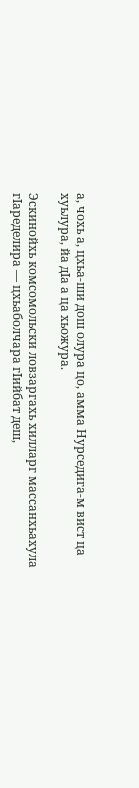а, чохь а, цхьа-ши дош олура цо, амма Нурседига-м вист ца хуьлура, йа дIа а ца хьожура.

Эскинойхь комсомольски ловзаргахь хилларг массанхьахула гIаределира — цхьаболчара гIийбат деш,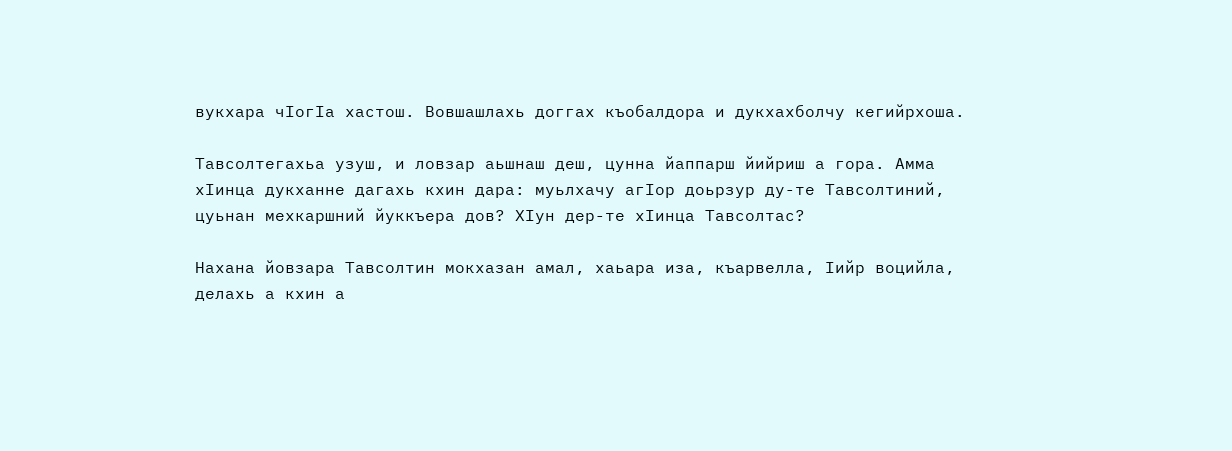вукхара чIогIа хастош. Вовшашлахь доггах къобалдора и дукхахболчу кегийрхоша.

Тавсолтегахьа узуш, и ловзар аьшнаш деш, цунна йаппарш йийриш а гора. Амма хIинца дукханне дагахь кхин дара: муьлхачу aгIop доьрзур ду-те Тавсолтиний, цуьнан мехкаршний йуккъера дов? ХIун дер-те хIинца Тавсолтас?

Нахана йовзара Тавсолтин мокхазан амал, хаьара иза, къарвелла, Iийр воцийла, делахь а кхин а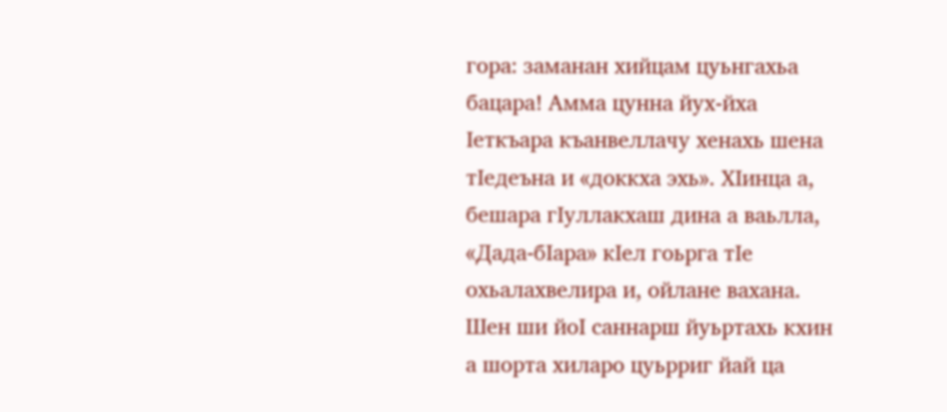гора: заманан хийцам цуьнгахьа бацара! Амма цунна йух-йха Iеткъара къанвеллачу хенахь шена тIедеъна и «доккха эхь». ХIинца а, бешара гIуллакхаш дина а ваьлла, «Дада-бIара» кIел гоьрга тIе охьалахвелира и, ойлане вахана. Шен ши йоI саннарш йуьртахь кхин а шорта хиларо цуьрриг йай ца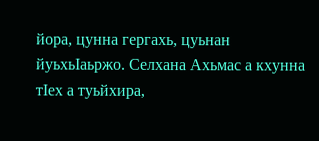йора, цунна гергахь, цуьнан йуьхьIаьржо. Селхана Ахьмас а кхунна тIех а туьйхира,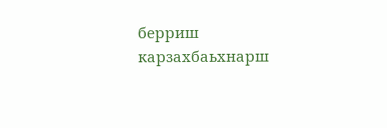берриш карзахбаьхнарш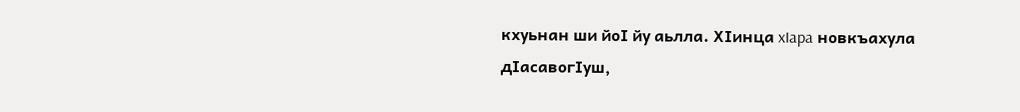кхуьнан ши йоI йу аьлла. ХIинца xIapa новкъахула дIасавогIуш,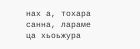нах а, тохара санна, лараме ца хьоьжура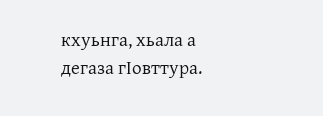кхуьнга, хьала а дегаза гIовттура.